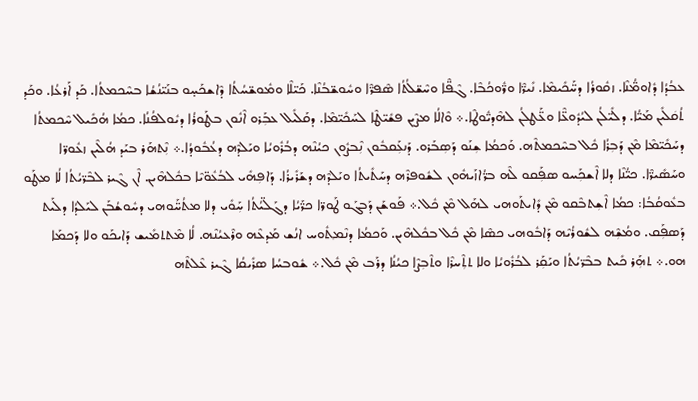ܥܒܳܕܳܐ ܕܽܐܘܡ̈ܳܢܶܐ. ܙܩܽܘܪܳܐ ܕܚ̈ܰܟܺܝܡܶܐ. ܢܺܝܪ̈ܶܐ ܘܪ̈ܽܘܟܳܒܶܐ. ܓܶܦ̈ܶܐ ܘܚܶܫ̈ܠܳܬܳܐ ܣܶܦܪ̈ܶܐ ܘܚܽܘܫ̈ܒܳܢܶܐ. ܟܰܝ̈ܠܶܐ ܘܡܽܘܫ̈ܚܳܬܳܐ ܕܶܐܫܟܰܚ̣ܘ ܒܢܰܝ̈ܢܳܫܳܐ ܒܚܶܟܡܬܳܐ. ܟܰܕ ܐܰܪܥܳܐ. ܘܟܰܕ ܬܳܩܿܠܺܝܢ ܡܰܝ̈ܳܐ. ܕܠܺܝ̈ܠܳܢ ܠܝܳܕܽܘܥ̈ܶܐ ܘܥ̈ܰܛܠܳܢ ܠܗܶܕܝ̈ܽܘܛܶܐ.܀ ܘܶܐܠܳܐ ܡܨܶܝܢ ܦܫܺܝ̈ܛܶܐ ܠܚܰܟܺܝ̈ܡܶܐ. ܕܩܰܠܺܝܠ ܥܒܼܰܪܘ ܐܶܢܽܘܢ ܒܛܰܘܪܳܐ ܕܝܽܘܠܦܳܢܳܐ. ܟܡܳܐ ܗܳܟܺܝܠ ܚܶܟܡܬܳܐ ܕܚܰܟܺܝ̈ܡܶܐ ܡܶܢ ܕܰܒܼܪܳܐ ܟܽܠ ܒܚܶܟܡܬܶܗ. ܘܰܟܡܳܐ ܫܼܢܰܘ ܕܰܣܼܒܰܪܘ. ܕܰܢܥܼܰܩܒܽܘܢ ܢܼܶܒܨܽܘܢ ܟܝܳܢܶܗ ܕܒܳܪܽܘܝܳܐ ܘܝܰܠܕܶܗ ܕܥܳܒܽܘܕܳܐ.܀ ܢܼܶܬܗܰܪ ܒܝܰܕ ܗܳܠܶܝܢ ܙܥܽܘܪ̈ܐ ܘܚܰܣܺܝܪ̈ܶܐ. ܟܝ̈ܳܢܶܐ ܕܠܐ ܐܶܫܟܼܰܚܘ ܣܦܼܰܩܘ ܠܶܗ ܒܪ̈ܳܐܙܰܝܗܽܘܢ ܠܫܽܘܦܪܶܗ ܕܚܰܬܺܝܬܳܐ ܘܝܰܠܕܶܗ ܕܫܰܪܺܝܪܳܐ. ܕܰܐܦܼܗܺܝ ܠܒܳܥܽܘ̈ܝܶܐ ܒܟܽܠܗܶܝܢ. ܐܶܢ ܓܶܝܪ ܠܒܶܪ̈ܝܳܬܳܐ ܠܳܐ ܡ݂ܛܰܘ ܒܥܽܘܩܳܒܳܐ: ܟܡܳܐ ܐܶܫܼܬܒܶܩܘ ܡܶܢ ܕܺܐܝܬܰܘܗܝ ܠܗܰܠ ܡܶܢ ܟܽܠ.܀ ܦܰܘܫܰܢ ܕܰܒܓܰܘ ܛܰܘܪ̈ܐ ܟܪ̈ܰܝܳܐ ܕܓܰܠ̈ܝܳܬܳܐ ܚܼܰܘܺܝ ܕܠܐ ܡܬܳܚ̈ܰܘܗܝ ܕܚܽܘܫܳܒܰܢ ܠܝܰܠܕܳܐ ܕܠܰܝܬ ܕܰܣܦܼܰܩ. ܘܡܳܫܼܶܗ ܠܫܽܘܪܳܝܶܗ ܕܰܐܒܽܘܗܝ ܟܣܶܐ ܡܶܢ ܟܽܠ ܒܟܽܠܗܶܝܢ. ܘܰܟܡܳܐ ܕܢܶܡ݂ܬܽܘܚ ܐܢܳܫ ܡܰܕܥܶܗ ܘܪܶܥܝܳܢܶܗ. ܠܳܐ ܡܶܬܬܡܺܝܫ ܕܰܐܝܟܰܘ ܘܠܐ ܕܰܟܡܰܐ ܗܘ.܀ ܬܗܼܰܪ ܟܺܝܬ ܒܒܶܪ̈ܝܳܬܳܐ ܘܝܰܩܼܰܪ ܠܒܳܪܽܘܝܳܐ ܘܠܐ ܬܬܼܶܚܪܶܐ ܘܬܶܒܼܨܶܐ ܟܝܳܢܳܐ ܕܪܰܒ ܡܶܢ ܟܽܠ.܀ ܫܽܘܒܚܳܐ ܣܪܺܝܩܳܐ ܓܶܝܪ ܥܶܠܬܶܗ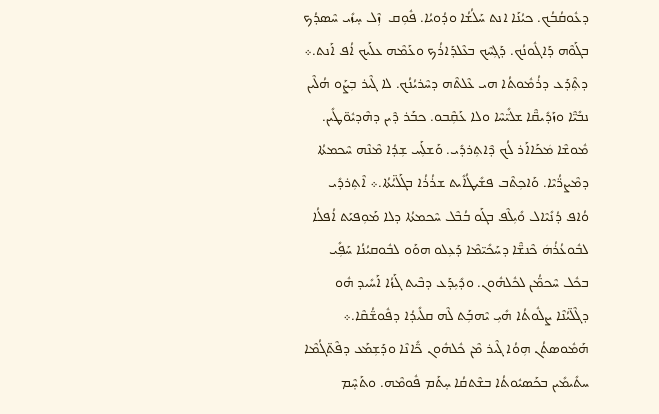ܕܥܽܘܩܳܒܳܟ. ܟܝܳܢܰܐ ܐܢܬ ܚܰܠܳܫܳܐ ܘܕܳܘܝܳܐ. ܦܽܘܼܩ  ܙܼܶܠ ܚ̣ܙܺܝ ܚܶܣܕܳܟ ܒܓܰܘܶܗ ܕܰܐܓܽܘܢܳܟ. ܕܰܓܼܚܶܟ ܒܥܶܠܕܰܐܪܳܟ ܘܥܰܡܶܗ ܥܠܰܝܟ ܐܳܦ ܐܰܢܬ.܀ ܕܬܼܶܕܰܥ ܕܪܳܡܽܘܬܳܐ ܗܝ ܥܶܠܬܶܗ ܕܚܶܪܝܳܢܳܟ. ܠܐ ܓܶܝܪ ܒܼܨܰܘ ܗܳܠܶܝܢ ܢܒܺܝ̈ܶܐ ܘܙܰܕܺܝܩ̈ܶܐ ܫܠܺܝ̈ܚܶܐ ܘܠܐ ܥܰܩܼܶܒܘ. ܟܒܰܪ ܕܶܝܢ ܕܗܶܕܝܽܘ̈ܛܺܝܢ. ܡܽܘܫܶܐ ܡܿܟܰܐܐܰܪ ܠܳܟ ܕܶܐܬܼܪܕܺܝ. ܘܰܫܠܼܰܚ ܫܼܕܳܐ ܡܶܢܶܗ ܚܶܟܡܬܳܐ ܕܡܶܨܪ̈ܳܝܶܐ. ܘܰܐܟܼܬܶܒ ܦܫܺܝܛܳܐܺܝܬ ܫܪܳܪܳܐ ܒܓܰܠ̈ܝܳܬܳܐ.܀ ܐܶܬܼܪܕܺܝ ܘܳܐܦ ܕܳܢܺܝܶܐܠ ܘܺܝܼܠܶܦ ܒܓܰܘ ܒܳܒܶܠ ܚܶܟܡܬܳܐ ܕܠܐ ܡܰܘܼܦܝܰܬ ܐܳܦܠܳܐ ܠܒܽܘܥܳܪܳܗܿ ܟܶܢܫ̈ܶܐ ܕܚܰܟܺܝ̈ܡܶܐ ܕܰܥܼܠܘ ܗܘܰܘ ܠܒܽܘܩܝܳܢܳܐ ܚܰܦܼܺܝ ܒܟܽܠ ܚܶܟܡ̈ܳܢ ܠܟܽܠܗܽܘܢ. ܘܕܺܝܼܕܰܥ ܕܒܶܝܬ ܓܰܙܳܐ ܐܰܚܺܝܕ ܗܽܘ ܕܓܶܠ̈ܝܳܢܶܐ ܨܠܽܘܬܳܐ ܗܺܝܼ ܝܶܗܒܼܰܬ ܠܶܗ ܩܠܺܝܕܳܐ ܕܦܽܘܫ̈ܳܩܶܐ.܀ ܗܰܡܽܘܣܬܳܢ ܗܼܘܳܐ ܓܶܝܪ ܡܶܢ ܟܽܠܗܽܘܢ ܟ̈ܺܐܢܶܐ ܘܕܰܫܼܡܰܥ ܕܦܶܬ̈ܓܳܡܶܐ ܚܬܺܝܡܺܝܢ ܒܟܰܣܝܽܘܬܳܐ ܒܫܶܬܩܳܐ ܚ̣ܬܰܡ ܦܽܘܡܶܗ. ܘܬܰܚ̣ܶܡ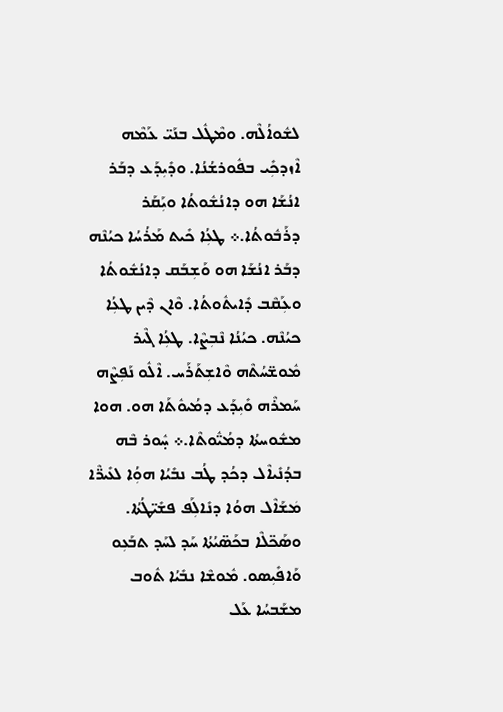ܠܫܽܘܐܳܠܶܗ. ܘܡܶܛܽܠ ܒܢܰܝ̈ ܥܰܡܶܗ ܐܶܙܕܟܼܺܝ ܒܦܽܘܪܫܳܢܳܐ. ܘܕܺܝܼܕܰܥ ܕܒܰܪ ܐܢܳܫܰܐ ܗܘ ܕܐܢܳܫܽܘܬܳܐ ܘܝܼܰܩܰܪ ܕܪܰܒܽܘܬܳܐ.܀ ܛܥܼܳܐ ܟܺܝܬ ܡܰܪܳܚܳܐ ܟܝܳܢܶܗ ܕܒܰܪ ܐܢܳܫܰܐ ܗܘ ܘܰܫܼܒܰܩ ܕܐܢܳܫܽܘܬܳܐ ܘܥܼܰܩܶܒ ܕܺܐܝܬܽܘܬܳܐ. ܘܶܐܢ ܕܶܝܢ ܛܥܼܳܐ ܟܝܳܢܶܗ. ܟܝܳܢܳܐ ܢܶܒܼܨܶܐ. ܛܥܼܳܐ ܓܶܝܪ ܡܽܘܫ̈ܚܳܬܶܗ ܘܶܐܫܼܬܰܪܰܚ. ܐܶܠܽܘ ܢܰܦܼܨܶܗ ܚܰܡܪܶܗ ܘܺܝܼܕܰܥ ܕܡܳܝܘܽܬܰܐ ܗܘ. ܗܘܐ ܡܫܽܘܚܬܳܐ ܕܡܳܝ̈ܽܘܬܶܐ.܀ ܚ̣ܽܘܪ ܒܶܗ ܒܕܳܢܺܝܐܶܠ ܕܟܳܕ ܛܳܒ ܢܒܺܝܳܐ ܗܘܼܳܐ ܠܥܺܝܪ̈ܶܐ ܡܿܫܰܐܶܠ ܗܘܳܐ ܕܢܺܐܠܼܰܦ ܦܫܺܝ̈ܛܳܬܳܐ. ܘܣܰܟ̈ܠܶܐ ܒܟܰܣ̈ܝܳܬܳܐ ܚܰܕ ܠܚܰܕ ܬܒܰܥܼܘ ܘܰܐܦܺܝܼܣܘ. ܡܽܘܫܶܐ ܢܒܺܝܳܐ ܬܽܘܒ ܡܫܰܒܚܳܐ ܥܰܠ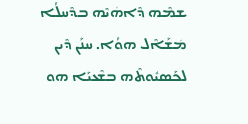ܫܡܶܗ ܕܶܐܗܿܝܶܗ ܒܕܶܚܠܳܐ ܡܿܫܰܐܶܠ ܗܘܳܐ. ܚܢܰܢ ܕܶܝܢ ܠܟܰܣܝܽܘܬܶܗ ܒܫܶܥܝܰܐ ܗܘ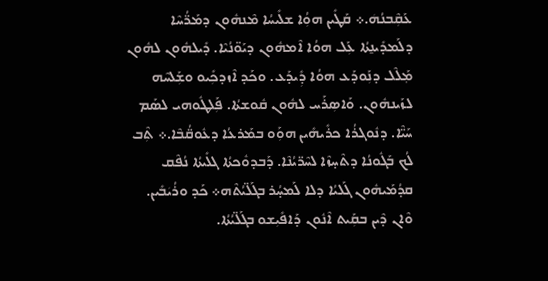ܥܰܩܼܶܒܢܳܗܿ.܀ ܩܰܛܺܝܢ ܗܘܼܳܐ ܫܠܺܝܚܳܐ ܡܶܢܗܽܘܢ ܕܡܰܪ̈ܳܚܶܐ ܕܠܰܡܕܺܝܢ̱ܬܳܐ ܥܼܰܠ ܗܘܳܐ ܐܶܡܗܽܘܢ ܕܝܰܘ̈ܢܳܝܶܐ. ܕܺܝܠܗܽܘܢ ܠܗܽܘܢ ܡ݂ܰܠܶܠ ܕܢܼܰܘܕܰܥ ܗܘܳܐ ܕܼܺܝܕܰܥ. ܘܟܰܕ ܐܶܙܕܟܼܺܝܘ ܘܫܼܰܠܚܶܗ ܠܙܰܝܢܗܽܘܢ. ܘܰܐܣܼܪܰܚ ܠܗܽܘܢ ܩܽܘܫܬܳܐ. ܦܼܰܠܛܽܘܗܝ ܠܣܰܡ ܚܰܝ̈ܶܐ. ܕܢܽܘܓܪܳܐ ܟܪܺܝܗܺܝܢ ܗܘܼܰܘ ܒܡܰܪܥܳܐ ܕܥܽܘܩ̈ܳܒܶܐ.܀ ܬܼܶܒ ܠܳܟ ܒܰܓܽܘܢܳܐ ܕܬܶܚ̣ܙܶܐ ܠܚܶܪ̈ܝܳܢܶܐ. ܕܰܒܕܘܽܟܬܳܐ ܓܠܺܝܬܳܐ ܢܳܦܶܩ ܩܕܳܡܰܝܗܽܘܢ ܓܰܠܝܳܐ ܕܠܐ ܠܰܡܚ̣ܳܪ ܒܓܰܠ̈ܝܳܬܶܗ܀ ܟܰܕ ܘܪܳܝܿܒܺܝܢ. ܘܶܐܢ ܕܶܝܢ ܒܩܼܰܝܬ ܐܶܢܽܘܢ ܕܰܐܦܺܝܼܫܘ ܒܓܰܠ̈ܝܳܬܳܐ.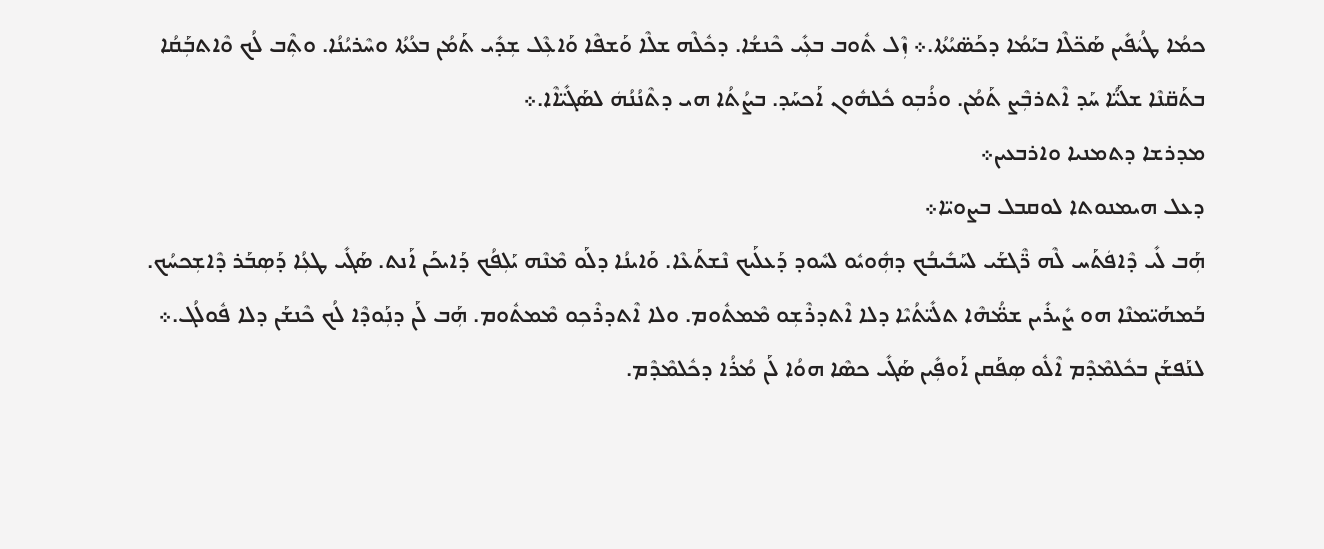ܟܡܳܐ ܛܳܝܿܦܺܝܢ ܣܰܟ̈ܠܶܐ ܒܝܰܡܳܐ ܕܟܰܣ̈ܝܳܬܳܐ.܀ ܙܼܶܠ ܬܽܘܒ ܒܥܼܺܝ ܟܶܢܫܳܐ. ܕܟܽܠܶܗ ܫܠܶܐ ܘܰܫܦܶܐ ܘܰܐܥܼܶܠ ܫܼܕܺܝ ܬܰܡܳܢ ܒܥܳܬܳܐ ܘܚܶܪܝܳܢܳܐ. ܘܬܼܶܒ ܠܳܟ ܘܶܐܬܒܼܰܩܳܐ ܒܬܰܩ̈ܢܶܐ ܫܠܰܝ̈ܳܐ ܚܰܕ ܐܶܬܪܒܼܶܨ ܬܰܡܳܢ. ܘܪܳܒܼܘ ܟܽܠܗܽܘܢ ܐܰܟܚܰܕ. ܒܨܳܬܳܐ ܗܝ ܕܬܶܢܳܢܳܗܿ ܠܣܰܓܺܝ̈ܐܶܐ.܀
ܡܕܪܫܐ ܕܬܡܢܝܐ ܘܐܪܒܥܝܢ܀
ܕܥܠ ܗܝܡܢܘܬܐ ܠܘܩܒܠ ܒܨܘܝ̈ܐ܀
ܗܼܰܒ ܠܺܝ ܕܶܐܦܿܬܰܚ ܠܶܗ ܪ̈ܶܓܫܰܝ ܠܚܰܒܺܝܒܳܟ ܕܗܼܽܘܝܽܘ ܠܚܽܘܕ ܕܰܥܠܰܝܟ ܢܶܫܬܰܥܶܐ. ܘܰܐܝܢܳܐ ܕܠܰܘ ܡܶܢܶܗ ܝܰܠܼܦܳܟ ܕܰܐܝܟܰܢ ܐܰܢܬ. ܣܰܓܺܝ ܛܥܼܳܐ ܕܰܣܼܒܰܪ ܕܶܐܫܼܟܚܳܟ. ܒܰܡܗܰܝ̈ܡܢܶܐ ܗܘ ܨܺܝܪܺܝܢ ܫܡ̈ܳܗܶܐ ܬܠܺܝ̈ܬܳܝܶܐ ܕܠܐ ܐܶܬܕܪܶܫܼܘ ܡܶܡܬܽܘܡ. ܘܠܐ ܐܶܬܕܪܶܟܼܘ ܡܶܡܬܽܘܡ. ܗܼܰܒ ܠܰܢ ܕܢܼܰܘܕܶܐ ܠܳܟ ܟܶܢܫܰܢ ܕܠܐ ܦܽܘܠܳܓ.܀ ܠܢܰܦܫܰܢ ܒܟܽܠܡܶܕܶܡ ܐܶܠܽܘ ܣܼܦܰܩܢ ܐܰܘܦܼܺܝܢ ܣܰܓܺܝ ܟܣܶܐ ܗܘܳܐ ܠܰܢ ܡܳܪܳܐ ܕܟܽܠܡܶܕܶܡ.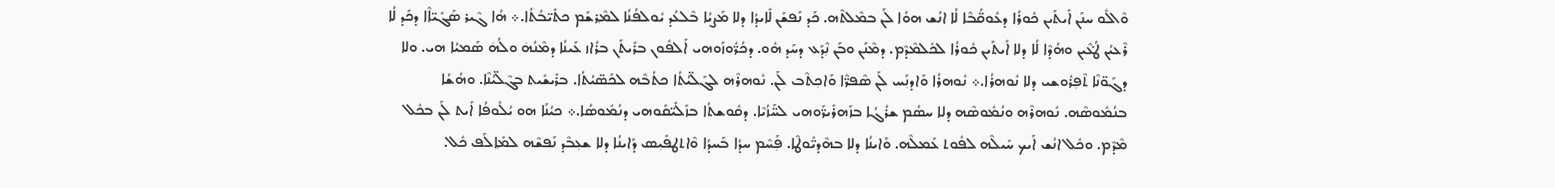ܘܶܐܠܽܘ ܚܢܰܢ ܐܺܝܬܰܝܢ ܟܽܘܪܳܐ ܕܥܽܘܩ̈ܳܒܶܐ ܠܳܐ ܐܢܳܫ ܗܘܳܐ ܠܰܢ ܒܡܶܠܬܶܗ. ܟܰܕ ܢܰܦܫܰܢ ܠܺܐܝܕܳܐ ܕܠܐ ܡܰܨܝܳܐ ܒܶܠܥܳܕ ܝܽܘܠܦܳܢܳܐ ܠܡ݂ܶܪܫܰܡ ܟܬܺܝ̈ܒܳܬܳܐ.܀ ܗܳܐ ܓܶܝܪ ܣܰܓܺܝ̈ܐܶܐ ܕܟܰܕ ܠܳܐ ܪܶܥܝܳܢ ܛ݀ܳܥܶܝܢ ܘܗܳܕܶܐ ܠܳܐ ܕܠܐ ܐܺܝܬܰܝܢ ܟܽܘܪܳܐ ܠܟܽܠܡܶܕܶܡ. ܕܡܶܢܰܢ ܘܒܰܢ ܢܼܶܕܰܥ ܕܚܰܕ ܗܽܘ. ܕܟܳܪ̈ܽܘܙܰܘܗܝ ܐܰܠܦܽܘܢ ܒܪܺܝܬܰܢ ܒܪܳܐܙ ܥܰܝܢܳܐ ܕܡܶܢܳܗܿ ܘܠܳܗܿ ܣܰܡܝܳܐ ܗܝ. ܘܠܐ ܕܓܰܘ̈ܢܶܐ ܬܶܦܼܪܽܘܫܝ ܕܠܐ ܢܽܘܗܪܳܐ.܀ ܢܽܘܗܪܳܐ ܘܰܐܕܢܼܰܚ ܠܰܢ ܣܶܦܪ̈ܶܐ ܘܰܐܟܼܬܶܒ ܠܰܢ. ܢܽܘܗܪܶܗ ܠܓܰܠ̈ܝܳܬܳܐ ܟܬܳܒܶܗ ܠܟܰܣ̈ܝܳܬܳܐ. ܒܪܺܝܫܺܝܬ ܒܓܶܠ̈ܝܳܢܶܐ. ܘܗܳܫܳܐ ܒܢܳܡܽܘܣܶܗ. ܢܽܘܗܪܶܗ ܘܢܳܡܽܘܣܶܗ ܕܠܐ ܚܣܳܡ ܫܪܳܓܳܐ ܒܙܰܗܪܺܝܪ̈ܰܘܗܝ ܠܚ̈ܰܙܳܝܶܐ. ܕܩܽܘܫܬܳܐ ܒܙܰܠܺܝ̈ܩܰܘܗܝ ܕܢܳܡܽܘܣܳܐ.܀ ܟܝܳܢܰܐ ܗܘ ܝܳܠܽܘܦܳܐ ܐܺܝܬ ܠܰܢ ܒܟܽܠ ܡܶܕܶܡ. ܘܟܽܠ ܐܢܳܫ ܐܰܝܟ ܚܰܝܠܶܗ ܠܦܽܘܬ ܥܰܡܠܶܗ. ܘܰܐܝܢܳܐ ܕܠܐ ܒܗܶܕܝ̈ܽܘܛܶܐ. ܦܼܰܚܶܡ ܚܕܳܐ ܒܰܚܕܳܐ ܘܶܐܬܛܦܺܝܼܣ ܕܰܐܝܢܳܐ ܕܠܐ ܫܥܼܒܶܕ ܢܰܦܫܶܗ ܠܡ݂ܺܐܠܰܦ ܟܽܠ.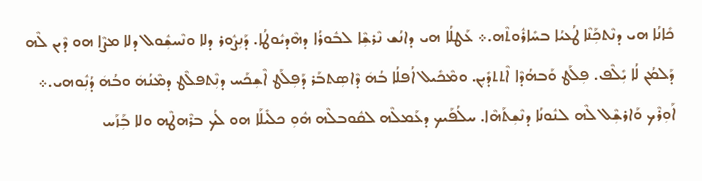ܟܺܐܢܳܐ ܗܝ ܕܢܶܬܟܼܰܢܶܐ ܛܳܥܝܳܐ ܒܚܺܐܪܽܘܬܶܗ.܀ ܥܰܛܠܳܐ ܗܝ ܕܐܢܳܫ ܢܶܪܫܼܶܐ ܠܒܽܘܪܳܐ ܕܗܶܕܝܽܘܛܳܐ. ܕܰܢܼܨܽܘܪ ܕܠܐ ܘܢܶܚܫܼܽܘܠ ܕܠܐ ܡܨܶܐ ܗܘ ܕܶܝܢ ܠܶܗ ܕܰܠܡܳܢ ܠܳܐ ܝܼܺܠܶܦ. ܦܼܠܰܛ ܘܰܒܗܳܕܶܐ ܐܶܬܬܕܺܝܼܢ. ܘܡܶܟܺܝܠ ܐܳܦܠܳܐ ܒܳܗܿ ܕܶܐܣܼܬܒܰܪ ܕܰܦܼܠܰܛ ܐܶܫܼܟܰܚ ܕܢܼܶܬܦܠܶܛ ܕܡܶܢܳܗܿ ܘܒܳܗܿ ܕܳܢܼܽܘܗܝ.܀ ܐܰܘܼܪܶܟ ܘܰܐܪܫܼܶܠ ܠܶܗ ܠܢܽܘܢܳܐ ܕܢܶܫܼܬܰܗܶܐ. ܚܠܳܦܰܝܟ ܕܥܰܡܠܶܗ ܠܩܽܘܒܠܶܗ ܗܽܘܼ ܟܠܺܝܠܰܐ ܗܘ ܠܳܟ ܒܪܶܗܛܶܗ ܘܠܐ ܒܼܰܙܰܚ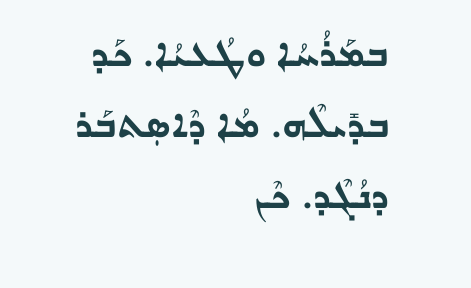ܒܡܰܪܳܚܳܐ ܘܛܳܥܝܳܐ. ܟܰܕ ܒܕܺܝܠܶܗ. ܡܳܐ ܕܶܐܣܼܬܒܰܪ ܕܢܳܓܶܕ. ܟܶܢ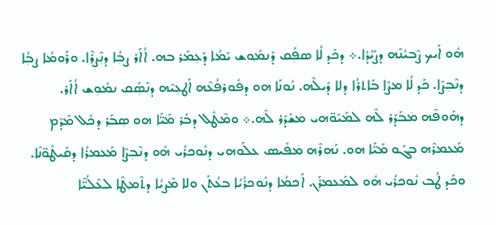ܗܽܘ ܐܰܝܟ ܨܶܒܝܳܢܶܗ ܕܨܰܝܳܕܳܐ.܀ ܕܟܰܕ ܠܳܐ ܣܦܼܰܩ ܕܰܢܡ݂ܽܘܫ ܝܰܡܳܐ ܕܰܥܼܡܰܪ ܒܗ. ܐܳܐܰܪ ܨܒܼܳܐ ܕܢܼܶܨܪܶܐ. ܘܪܰܘܡܳܐ ܨܒܼܳܐ ܕܢܶܒܼܨܶܐ. ܟܰܕ ܠܳܐ ܡܨܶܐ ܒܰܐܬܪܳܐ ܕܠܐ ܕܺܝܠܶܗ. ܢܽܘܢܰܐ ܗܘ ܕܦܽܘܪܦܳܥܶܗ ܐܰܛܥܼܝܶܗ ܕܢܶܣܼܰܩ ܢܡܽܘܼܫ ܐܳܐܰܪ. ܕܗܰܘܦܶܗ ܡܿܒܰܕܰܪ ܠܶܗ ܠܡܰܝܰܘ̈ܗܝ ܡܿܫܰܕܰܪ ܠܶܗ.܀ ܘܡܶܛܽܠ ܕܒܰܪ ܡܰܝ̈ܰܐ ܗܘ ܣܼܒܰܪ ܕܟܽܠ ܡܶܕܶܡ ܡܰܥܡܪܶܗ ܒܓܰܘ ܡܰܝ̈ܰܐ ܗܘ. ܢܰܗܪܶܗ ܡܿܦܺܝܣ ܥܠܰܘܗܝ ܕܢܽܘܟܪܳܝ ܗܽܘ ܕܢܶܒܼܨܶܐ ܡܰܥܡܪܳܐ ܕܩܰܝܛܽܘ̈ܢܶܐ. ܘܟܰܕ ܛܳܒ ܢܽܘܟܪܳܝ ܗܽܘ ܠܡܰܥܡܪܰܢ. ܐܰܟܡܳܐ ܕܢܽܘܟܪܳܝܳܐ ܒܥܳܬܰܢ ܘܠܐ ܡܰܨܝܳܐ ܕܬܶܡ݂ܛܶܐ ܠܥܶܠܳܝ̈ܶܐ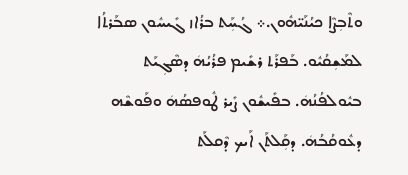ܘܬܶܒܼܨܶܐ ܟܝܳܢܰܝ̈ܗܽܘܢ.܀ ܓܳܚܼܰܬ ܒܪܳܐܙ ܓܺܝܚܽܘܢ ܣܒܰܪܬܳܐ ܠܡܰܫܼܩܳܝܽܘ. ܒܰܦܪܰܬ ܪܫܺܝܡ ܦܪܳܝܳܗܿ ܕܣܶܓܼܝܰܬ ܒܝܽܘܠܦܳܢܳܗܿ. ܒܦܺܝܫܽܘܢ ܨܺܝܪ ܛܽܘܦܣܳܗܿ ܘܦܰܘܫܶܗ ܕܥܽܘܩܳܒܳܗܿ. ܕܩܼܰܠܬܰܢ ܐܰܝܟ ܕܶܩܠܰܬ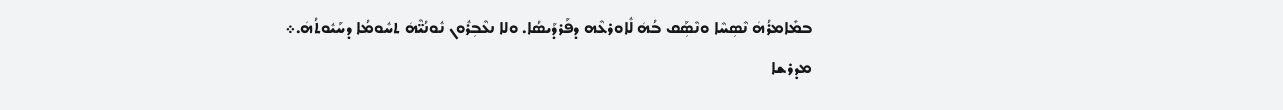ܒܡܺܐܡܪܳܗܿ ܢܶܣܼܚܶܐ ܘܢܶܣܼܰܩ ܒܳܗܿ ܠܽܐܘܪܥܶܗ ܕܦܰܪܕܰܝܣܳܐ. ܘܠܐ ܢܥܶܒܼܪܽܘܢ ܢܽܘܢܳܝ̈ܶܗܿ ܬܚܽܘܡܳܐ ܕܚܰܝܽܘܬܳܗܿ.܀
ܡܕܪܫܐ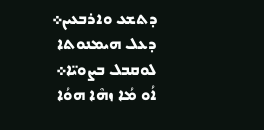ܕܬܫܥ ܘܐܪܒܥܝܢ܀
ܕܥܠ ܗܝܡܢܘܬܐ ܠܘܩܒܠ ܒܨܘܝ̈ܐ܀
ܐܳܘ ܡܳܐ ܙܗܶܐ ܗܘܳܐ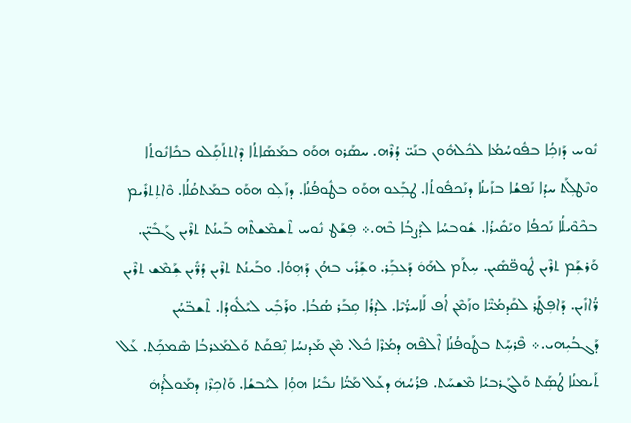ܢܽܘܚ ܕܰܙܟܼܳܐ ܒܦܽܘܚܳܡܳܐ ܠܟܽܠܗܽܘܢ ܒܢܰܝ̈ ܕܳܪܶܗ. ܚܣܰܪܘ ܗܘܰܘ ܒܡܰܣܰܐܬܳܐ ܕܶܐܬܬܰܩܼܰܠܘ ܒܟܺܐܢܽܘܬܳܐ ܘܢܶܛܠܼܰܬ ܚܕܳܐ ܢܰܦܫܳܐ ܒܙܰܝܢܳܐ ܕܢܰܟܦܽܘܬܳܐ. ܛܒܼܰܥܘ ܗܘܰܘ ܒܛܽܘܦܳܢܳܐ. ܕܙܰܠܼܘ ܗܘܰܘ ܒܡܰܬܩܳܠܳܐ. ܘܶܐܬܼܬܪܺܝܡ ܒܟܶܘܶܝܠܳܐ ܢܰܟܦܳܐ ܘܝܰܩܺܝܪܳܐ. ܫܽܘܒܚܳܐ ܠܕܰܨܒܳܐ ܒܶܗ.܀ ܦܼܫܰܛ ܢܽܘܚ ܬܶܫܡܶܫܬܶܗ ܒܰܝܢܳܬ ܬܪܶܝܢ ܓܰܒܺܝ̈ܢ. ܘܰܪܫܼܰܡ ܬܪܶܝܢ ܛܽܘܦ̈ܣܺܝܢ. ܚܼܬܰܡ ܠܗܰܘܿ ܕܰܥܒܼܰܪ. ܘܫܼܰܪܺܝ ܒܗܳܢ ܕܰܗܼܘܳܐ. ܘܒܰܝܢܳܬ ܬܪܶܝܢ ܕܳܪ̈ܺܝܢ ܫܼܰܡܶܫ ܬܪܶܝܢ ܪ̈ܳܐܙܺܝܢ. ܕܰܐܦܼܛܰܪ ܠܩܰܕܡܳܝ̈ܶܐ ܘܙܰܡ݂ܶܢ ܐܳܦ ܠܰܐܚܪ̈ܳܝܶܐ. ܠܕܳܪܳܐ ܩܼܒܰܪ ܣܳܒܳܐ. ܘܪܰܒܼܺܝ ܠܝܰܠܽܘܕܳܐ. ܬܶܫܒ̈ܚܳܢ ܕܰܓܒܳܝܼܗܝ.܀ ܦܶܪܚܼܰܬ ܒܛܰܘܦܳܢܳܐ ܐܶܠܦܶܗ ܕܡܳܪܶܐ ܟܽܠ. ܡܶܢ ܡܰܕܢܚܳܐ ܢܼܶܦܩܰܬ ܘܰܠܡܰܥܪܒܳܐ ܣܶܡܟܼܰܬ. ܥܰܠ ܬܰܝܡܢܳܐ ܛܳܣܼܰܬ ܘܰܠܓܰܪܒܝܳܐ ܡܶܫܚܰܬ. ܦܪܳܚܳܗܿ ܕܥܰܠ ܡܰܝ̈ܳܐ ܢܒܺܝܳܐ ܗܘܼܳܐ ܠܝܰܒܫܳܐ. ܘܰܐܟܼܪܶܙ ܕܡܰܘܠܳܕܳܗܿ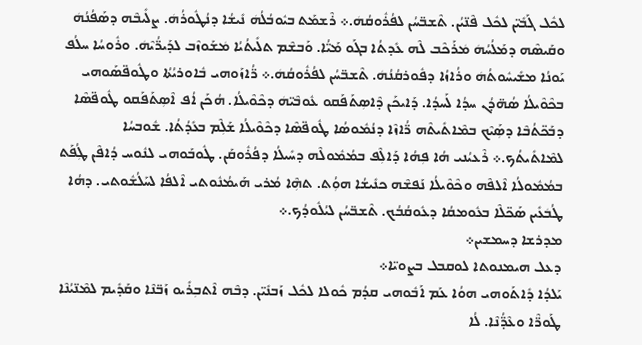ܠܟܽܠ ܓܰܒܺܝ̈ܢ ܠܟܽܠ ܦܶܢ̈ܝܳܢ. ܬܶܫܒ̈ܚܳܢ ܠܦܳܪܽܘܩܳܗܿ.܀ ܪܶܫܡܰܬ ܒܝܽܘܒܳܠܳܗܿ ܢܺܝܫܳܐ ܕܢܳܛܽܘܪܳܗܿ. ܨܠܺܝܒܶܗ ܕܣܰܦܳܢܳܗܿ ܘܩܰܝܣܶܗ ܕܡܰܠܳܚܳܗܿ ܡܿܪܰܟܶܒ ܠܶܗ ܥܺܕܬܳܐ ܒܓܰܘ ܡܰܝ̈ܳܐ. ܘܰܒܫܶܡ ܬܠܺܝܬܳܝܳܐ ܡܿܫܰܘܙܶܒ ܠܕܰܝܪ̈ܳܝܶܗܿ. ܘܪܽܘܚܳܐ ܚܠܳܦ ܝܰܘܢܳܐ ܡܫܺܝܚܽܘܬܳܗܿ ܘܪܳܐܙܳܐ ܕܦܽܘܪܩܳܢܳܗܿ. ܬܶܫܒ̈ܚܳܢ ܠܦܳܪܽܘܩܳܗܿ.܀ ܪ̈ܳܐܙܰܘܗܝ ܒܽܐܘܪܝܳܬܳܐ ܘܛܽܘܦ̈ܣܰܘܗܝ ܒܟܶܘܶܝܠܳܐ ܣܳܗ̈ܕܳܢ ܚܕܳܐ ܠܰܚܕܳܐ. ܕܰܐܝܟܰܢ ܕܶܐܣܼܬܰܦܰܩܘ ܥܽܘܒܶܝ̈ܗܿ ܕܟܶܘܶܝܠܳܐ. ܗܳܟܰܢ ܐܳܦ ܐܶܣܼܬܰܦܰܩܘ ܛܽܘܦ̈ܣܶܐ ܕܒܰܟ̈ܬܳܒܶܐ ܕܣܼܰܝܶܟ ܒܡܶܐܬܺܝܬܶܗ ܪ̈ܳܐܙܶܐ ܕܢܳܡܽܘܣܳܐ ܛܽܘܦ̈ܣܶܐ ܕܟܶܘܶܝܠܳܐ ܫܰܠܼܶܡ ܒܥܺܕܳܬܳܐ. ܫܽܘܒܚܳܐ ܠܡܶܐܬܺܝܬܳܟ.܀ ܪܶܥܝܳܢܝ ܗܳܐ ܦܼܗܳܐ ܕܰܐܠܼܶܦ ܒܡܳܡܽܘܠܶܗ ܕܚܺܝܠܳܐ ܕܦܳܪܽܘܩܰܢ. ܛܽܘܒܰܘܗܝ ܠܢܽܘܚ ܕܳܐܦܶܢ ܛܼܳܦܰܬ ܒܡܳܡܽܘܠܳܐ ܐܶܠܦܶܗ ܘܟܶܘܶܝܠܳܐ ܢܰܦܫܶܗ ܟܢܺܝܫܳܐ ܗܘܼܳܬ. ܬܗܼܶܐ ܡܳܪܝ ܗܰܝܡܳܢܽܘܬܝ ܐܶܠܦܳܐ ܠܚܰܠܳܫܽܘܬܝ. ܕܗܳܐ ܛܳܒܿܥܺܝܢ ܣܰܟ̈ܠܶܐ ܒܥܽܘܡܩܳܐ ܕܥܽܘܩܳܒܳܟ. ܬܶܫܒ̈ܚܳܢ ܠܝܳܠܽܘܕܳܟ.܀
ܡܕܪܫܐ ܕܚܡܫܝܢ܀
ܕܥܠ ܗܝܡܢܘܬܐ ܠܘܩܒܠ ܒܨܘܝ̈ܐ܀
ܝܰܠܕܳܐ ܕܺܐܬܰܘܗܝ ܗܘܳܐ ܥܰܡ ܐܰܒܽܘܗܝ ܩܕܳܡ ܟܽܘܠܐ ܠܟܽܠ ܙܰܒܢܺܝ̈ܢ. ܕܒܶܗ ܐܶܬܒܼܪܺܝܘ ܙܰܒ̈ܢܶܐ ܘܩܰܕܺܝܡ ܠܡܶܢ̈ܝܳܢܶܐ ܛܰܘܪ̈ܶܐ ܘܥܶܕ̈ܳܢܶܐ. ܠܳܐ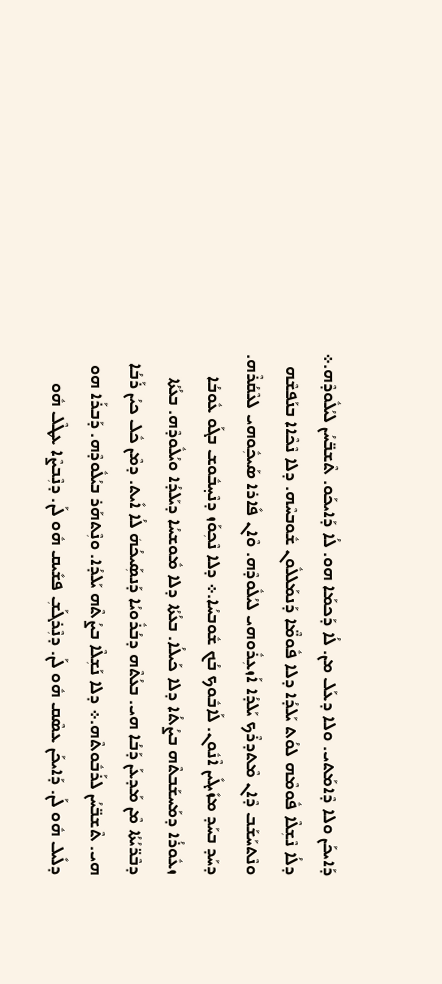ܕܰܐܝܟܰܢ ܘܠܐ ܕܶܐܡܰܬܝ. ܘܠܐ ܕܥܰܠ ܡܢ. ܠܳܐ ܕܰܟܡܰܐ ܗܘ. ܠܳܐ ܕܰܐܝܟܰܘ. ܬܶܫܒ̈ܚܳܢ ܠܝܳܠܽܘܕܶܗ.܀ ܕܠܳܐ ܢܶܫܼܠܶܐ ܦܽܘܡܶܗ ܠܘܳܬ ܝܰܠܕܳܐ ܕܠܐ ܦܽܘܡ̈ܶܐ ܕܰܢܡܰܠܠܽܘܢ ܫܽܘܒܚܶܗ. ܕܠܐ ܢܶܟܶܐܐ ܒܢܰܦܫܶܗ ܘܢܶܬܚܰܫܰܒ ܕܶܐܢ ܡܶܬܕܪܶܟ ܝܰܠܕܳܐ ܐܰܙܥܼܪܽܘܗܝ ܠܝܳܠܽܘܕܶܗ. ܘܶܐܢ ܦܺܐܪܐ ܣܰܝܟܼܽܘܗܝ ܠܥܶܩܳܪܶܗ. ܕܚܰܕ ܒܚܰܕ ܡܙܺܝܓܺܝܢ ܐܶܢܽܘܢ. ܠܰܐܒܽܘܟ ܒܳܟ ܫܽܘܒܚܳܐ.܀ ܕܠܐ ܢܶܟܼܘܰܙ ܕܢܶܚ̣ܒܽܘܫ ܒܓܰܘ ܥܽܘܒܳܐ ܙܥܽܘܪܳܐ ܕܡܰܚܫܰܒܬܶܗ ܒܨܳܬܳܐ ܕܠܐ ܟܰܝܠܳܐ. ܒܥܳܬܳܐ ܕܠܐ ܡܽܘܫܚܳܐ ܕܝܰܠܕܳܐ ܘܝܳܠܽܘܕܶܗ. ܒܥܳܬܳܐ ܕܒܶܪ̈ܝܳܬܳܐ ܡܶܢ ܡܰܕܥܰܢ ܕܰܒܳܐ ܗܝ. ܒܥܳܬܶܗ ܕܒܳܪܽܘܝܳܐ ܕܰܢܣܼܰܝܟܳܗܿ ܠܳܐ ܐܺܝܬ. ܕܡܶܢ ܟܽܠ ܟܝܳܢ ܪܰܒܳܐ ܗܝ. ܬܶܫܒ̈ܚܳܢ ܠܪܰܒܽܘܬܶܗ.܀ ܕܠܐ ܢܰܫܼܠܶܐ ܒܨܳܬܶܗ ܝܰܠܕܳܐ. ܘܢܼܶܬܗܰܪ ܒܝܳܠܽܘܕܶܗ. ܕܰܒܪܰܐ ܗܘ ܕܠܺܝܠ ܗܽܘ ܠܰܢ. ܕܰܐܝܟܰܢ ܥܣܶܩ ܗܽܘ ܠܰܢ. ܕܢܼܶܪܓܰܫܼ ܦܫܺܝܩ ܗܽܘ ܠܰܢ. ܕܢܼܶܒܨܶܐ ܥܛܶܠ ܗܽܘ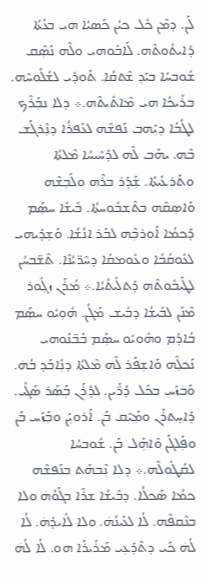ܠܰܢ. ܕܡܶܢ ܟܽܠ ܟܝܳܢ ܟܰܣܝܳܐ ܗܝ ܒܥܳܬܳܐ ܕܺܐܝܬܽܘܬܶܗ. ܠܰܐܒܽܘܗܝ ܘܠܶܗ ܢܰܣܼܶܩ ܫܽܘܒܚܳܐ ܒܝܰܕ ܫܶܬܩܳܐ. ܬܰܘܕܺܝ ܠܫܳܠܽܘܚܶܗ. ܒܪܺܝܟܳܐ ܗܝ ܡܶܐܬܺܝܬܶܗ.܀ ܕܠܐ ܢܒܼܰܪܶܟ ܠܛܳܒܳܐ ܕܝܼܰܗܒ ܢܰܦܫܶܗ ܠܥܰܦܪܳܐ ܕܢܼܶܪܓܰܫ ܒܶܗ. ܝܗܰܒ ܠܶܗ ܠܕܰܚܺܝܚܳܐ ܡܶܠܬܳܐ ܘܬܰܪܥܺܝܬܳܐ. ܫܼܰܕܰܪ ܒܪܶܗ ܘܠܰܒܼܫܶܗ ܘܰܐܣܼܩܶܗ ܒܬܶܫܒܽܘܚܬܳܐ. ܒܺܝܫܳܐ ܚܣܼܰܡ ܕܰܟܡܳܐ ܐܰܘܪܒܼܶܗ ܠܒܰܪ ܐܢܳܫܳܐ. ܘܰܫܼܕܳܝܗܝ ܠܥܽܘܩܳܒܳܐ ܘܥܽܘܡܩܳܐ ܕܚܶܪ̈ܝܳܢܶܐ. ܬܶܫ̈ܒܚܳܢ ܠܛܰܝܒܽܘܬܶܗ ܕܰܬܠܺܝܬܳܝܳܐ.܀ ܡܳܪܰܢ ܙܓܼܽܘܪ ܡܶܢܰܢ ܠܒܺܝܫܳܐ ܕܒܺܝܫ ܡܰܓܳܢ. ܗܽܘܼܝܽܘ ܚܣܼܰܡ ܒܳܐܕܳܡ ܘܗܽܘܝܽܘ ܚܣܼܰܡ ܒܰܒ̈ܢܰܘܗܝ ܢܰܟܠܼܶܗ ܘܰܐܫܼܦܰܪ ܠܶܗ ܡܶܠܬܳܐ ܕܢܼܺܐܒܰܕ ܒܳܗܿ. ܘܰܒܿܙܰܚ ܒܟܽܠ ܕܳܪ̈ܺܝܢ. ܠܕܳܪܰܢ ܒܼܰܣܰܪ ܣܰܓܺܝ. ܕܰܐܚ̣ܬܪܰܢ ܘܡ݂ܰܝܶܩ ܒܰܢ. ܐܰܪܘܝܼܰܢ ܘܒܼܰܙܰܚ ܒܰܢ ܘܦܼܰܠܓܰܢ ܘܶܐܗܼܰܠ ܒܰܢ. ܫܽܘܒܚܳܐ ܠܩܳܛܽܘܠܶܗ.܀ ܕܠܐ ܢܼܶܒܗܰܬ ܒܢܰܦܫܶܗ ܟܡܳܐ ܣܰܟܠܳܐ. ܕܒܺܝܫܳܐ ܫܪܶܐ ܒܓܰܘܳܗܿ ܘܠܐ ܒܢܶܩܦܶܗ. ܠܳܐ ܠܥܰܝܢܳܗܿ. ܘܠܐ ܠܺܐܝܕܳܗܿ. ܠܳܐ ܠܳܗܿ ܟܰܝ ܕܬܶܕܰܥܼܝ ܡܰܪܺܝܪܰܐ ܗܘ. ܠܳܐ ܠܳܗܿ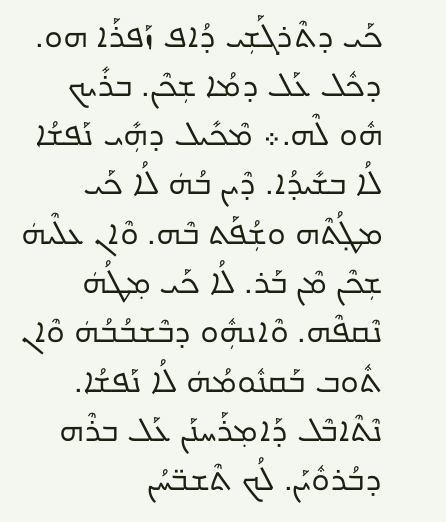ܟܰܝ ܕܬܶܪܓܰܫܼܝ ܕܳܐܦ ܙܰܦܪܰܐ ܗܘ. ܕܟܽܠ ܥܰܠ ܕܡܳܐ ܫܼܟܶܢ. ܒܪܺܝܟ ܗܽܘ ܠܶܗ.܀ ܡܶܟܺܝܠ ܕܗܼܺܝ ܢܰܦܫܳܐ ܠܳܐ ܒܫܺܝܕܳܐ. ܕܶܝܢ ܒܳܗܿ ܠܳܐ ܟܰܝ ܡܛ̣ܳܬܶܗ ܘܫܼܳܦܰܬ ܒܶܗ. ܘܶܐܢ ܥܠܶܝܗܿ ܫܼܟܶܢ ܡܶܢ ܒܰܪ. ܠܳܐ ܟܰܝ ܡ݂ܛܳܗܿ ܢܶܩܦܶܗ. ܘܶܐܢܗܼܽܘ ܕܒܶܫܒܳܒܳܗܿ ܘܶܐܢ ܬܽܘܒ ܒܰܩܢܽܘܡܳܗܿ ܠܳܐ ܢܰܦܫܳܐ. ܢܶܬܶܐܒܶܠ ܕܰܐܡ݂ܪܰܚܢܰܢ ܥܰܠ ܒܪܶܗ ܕܒܳܪܘܽܝܰܢ. ܠܳܟ ܬܶܫܒ̈ܚܳܢ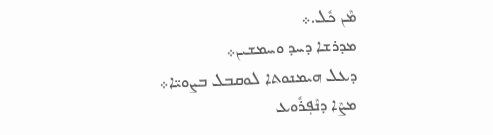ܡܶܢ ܟܽܠ.܀
ܡܕܪܫܐ ܕܚܕ ܘܚܡܫܝܢ܀
ܕܥܠ ܗܝܡܢܘܬܐ ܠܘܩܒܠ ܒܨܘܝ̈ܐ܀
ܡܨܶܐ ܕܢܶܦܼܪܽܘܥ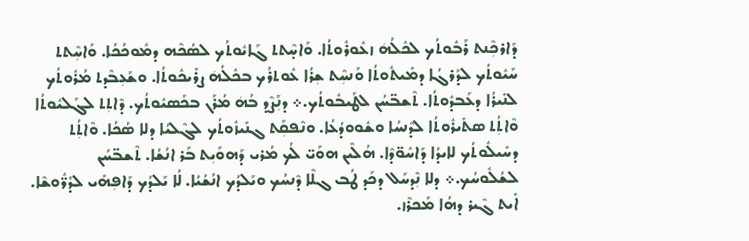ܕܰܐܪܟܼܶܢܬ ܪܰܒܽܘܬܳܟ ܠܟܽܠܳܗܿ ܙܥܽܘܪܽܘܬܳܐ. ܘܰܐܚ̣ܶܬܬ ܓܰܐܝܽܘܬܳܟ ܠܣܳܟܶܗ ܕܡܽܘܟܳܟܳܐ. ܘܰܐܚܼܶܬܬ ܚܰܝܽܘܬܳܟ ܠܕܰܪܓܳܐ ܕܡܺܝܬܽܘܬܳܐ ܘܰܢܚܼܶܬ ܫܼܪܳܐ ܥܽܘܬܪܳܟ ܒܟܽܠܳܗܿ ܨܪܺܝܟܽܘܬܳܐ. ܘܫܰܥܼܒܶܕܬ ܡܳܪܽܘܬܳܟ ܠܢܺܝܪܳܐ ܕܥܰܒܕܽܘܬܳܐ. ܬܶܫܒ̈ܚܳܢ ܠܛܰܝܒܽܘܬܳܟ.܀ ܕܢܼܰܨܶܕ ܒܳܗܿ ܡܳܪܰܢ ܒܟܰܣܝܽܘܬܳܟ. ܕܶܐܬܼܬ ܠܓܰܠܝܽܘܬܳܐ ܘܶܐܬܼܳܬ ܣܬܺܝܪܽܘܬܳܐ ܠܕܶܢܚܳܐ ܘܫܽܘܘܕܳܥܳܐ. ܘܢܶܦܩܼܰܬ ܓܢܺܝܙܽܘܬܳܟ ܠܓܶܠܝܳܐ ܕܠܐ ܣܳܟܳܐ. ܘܶܐܬܼܳܬ ܕܚܺܝܠܽܘܬܳܟ ܠܐܝܕܳܐ ܕܰܐܚܽܘ̈ܕܶܐ. ܗܳܠܶܝܢ ܗܘܰܝ̈ ܠܳܟ ܡܳܪܝ ܕܰܗܘܰܝܼܬ ܒܰܪ ܐܢܳܫܳܐ. ܬܶܫܒ̈ܚܳܢ ܠܫܳܠܽܘܚܳܟ.܀ ܕܠܐ ܢܼܶܕܚܰܠ ܕܟܰܕ ܛܳܒ ܓܠܶܐ ܕܶܢܚܳܟ ܘܝܰܠܕܳܟ ܐܢܳܫܳܝܳܐ. ܠܳܐ ܝܰܠܕܳܟ ܕܰܐܦܼܗܺܝ ܠܕܳܪ̈ܽܘܫܶܐ. ܐܺܝܬ ܓܶܝܪ ܕܗܳܐ ܡܰܟܪܶܙ.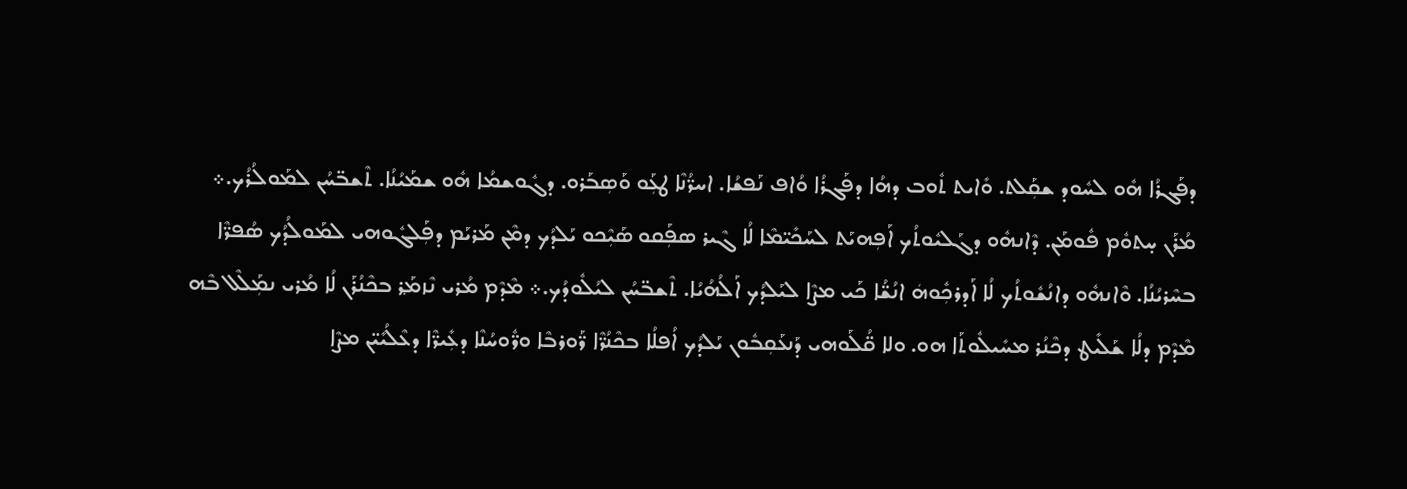ܕܦܰܓܪܳܐ ܗܽܘ ܠܚܽܘܕ ܫܩܼܰܠܬ. ܘܺܐܝܬ ܬܽܘܒ ܕܗܳܐ ܕܦܰܓܪܳܐ ܘܳܐܦ ܢܰܦܫܳܐ. ܐܚܪ̈ܳܢܶܐ ܛܥܼܰܘ ܘܰܣܼܒܰܪܘ. ܕܓܽܘܫܡܳܐ ܗܽܘ ܫܡܰܝܳܢܳܐ. ܬܶܫܒ̈ܚܳܢ ܠܡܰܘܠܳܪܳܟ.܀ ܡܳܪܰܢ ܚ̣ܬܘܽܡ ܦܽܘܡܰܢ. ܕܶܐܢܗܽܘ ܕܓܰܠܝܽܘܬܳܟ ܐܰܦܼܗܝܰܬ ܠܚܰܟܺܝ̈ܡܶܐ ܠܳܐ ܓܶܝܪ ܣܦܼܰܩܘ ܣܰܝܼܶܟܘ ܝܰܠܕܳܟ ܕܡܶܢ ܡܰܪܝܰܡ ܕܦܼܰܠܓܽܘܗܝ ܠܡܰܘܠܳܕܳܟ ܣܳܦܪ̈ܶܐ ܒܚܶܪܝܳܢܳܐ. ܘܶܐܢܗܽܘ ܕܐܢܳܫܽܘܬܳܟ ܠܳܐ ܐܰܕܪܟܼܽܘܗܿ ܐܢܳܫ̈ܳܐ ܟܰܝ ܡܨܶܐ ܠܝܰܠܕܳܟ ܐܰܠܳܗܳܝܳܐ. ܬܶܫܒ̈ܚܳܢ ܠܝܳܠܽܘܕܳܟ.܀ ܡܶܕܶܡ ܡܳܪܝ ܢܶܙܡ݂ܰܪ ܒܟܶܢܳܪܰܢ ܠܳܐ ܡܳܪܝ ܢܡܼܰܠܶܠ ܒܶܗ ܡܶܕܶܡ ܕܠܳܐ ܫܰܠܺܝܛ ܕܟܶܢܳܪ ܡܚܺܝܠܽܘܬܰܐ ܗܘ. ܘܠܐ ܩ̈ܳܠܰܘܗܝ ܕܰܢܥܰܩܼܒܽܘܢ ܝܰܠܕܳܟ ܐܳܦܠܳܐ ܒܟܶܢܳܪ̈ܶܐ ܪ̈ܰܘܪܒܶܐ ܘܪ̈ܽܘܚܳܢܶܐ ܕܥܼܺܝܪ̈ܶܐ ܕܥܶܠܳܝܺܝ̈ܢ ܡܨܶܐ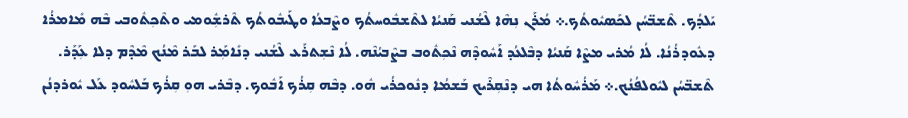ܝܰܠܕܳܟ. ܬܶܫܒ̈ܚܳܢ ܠܟܰܣܝܽܘܬܳܟ.܀ ܡܳܪܰܢ ܢܼܗܶܐ ܠܶܫܳܢܝ ܩܰܢܝܳܐ ܠܬܶܫܒܽܘܚܬܳܟ ܘܨܶܒܥܳܐ ܘܛܰܝܒܽܘܬܳܟ ܬܶܪܫܼܽܘܡܝ ܘܬܶܟܼܬܽܘܒܝ ܒܶܗ ܡܺܐܡܪܳܐ ܕܥܽܘܕܪܳܢܳܐ. ܠܳܐ ܡܳܪܝ ܡܨܶܐ ܩܰܢܝܳܐ ܕܒܶܠܥܳܕ ܐܰܚܽܘܕܶܗ ܢܶܟܼܬܽܘܒ ܒܨܶܒܝܳܢܶܗ. ܠܳܐ ܢܶܫܼܬܪܰܥ ܠܶܫܳܢܝ ܕܢܺܐܡܼܰܪ ܠܒܰܪ ܡܶܢܳܟ ܡܶܕܶܡ ܕܠܐ ܥܼܰܕܰܪ. ܬܶܫܒ̈ܚܳܢ ܠܝܽܘܠܦܳܢܳܟ.܀ ܡܰܪܳܚܽܘܬܳܐ ܗܝ ܕܢܶܩܼܪܶܝܟ ܒܰܫܡܳܐ ܕܢܽܘܟܪܳܝ ܗܽܘ. ܕܒܶܗ ܩܼܪܳܟ ܐܰܒܽܘܟ. ܕܒܶܪܝ ܗܘܼ ܩܼܪܳܟ ܒܰܠܚܽܘܕ ܥܰܠ ܝܽܘܪܕܢܳܢ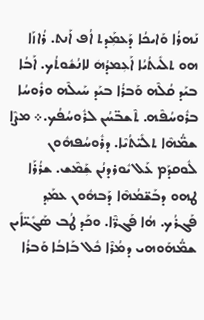ܢܰܗܪܳܐ ܘܰܐܝܟܳܐ ܕܰܥܡܼܰܕܬ ܐܳܦ ܐܰܢܬ. ܪܳܐܙܰܐ ܗܘ ܬܠܺܝܬܳܝܳܐ ܐܰܥܼܡܕܳܗܿ ܠܐܢܳܫܽܘܬܳܟ. ܐܰܒܳܐ ܒܝܰܕ ܩܳܠܶܗ ܘܰܒܪܳܐ ܒܝܰܕ ܚܰܝܠܶܗ ܘܪܽܘܚܳܐ ܒܪܽܘܚܳܦܶܗ. ܬܶܫܒ̈ܚܳܢ ܠܪܽܘܚܳܦܳܟ.܀ ܡܨܶܐ ܫܡ̈ܳܗܶܐ ܬܠܺܝ̈ܬܳܝܶܐ. ܕܪܽܘܚܳܦܗܽܘܢ ܠܽܘܩܕܰܡ ܥܰܠ ܝܽܘܪܕܢܳܢ ܫܼܰܡܶܫ. ܫܪܳܪܰܐ ܛܗܘ ܕܒܰܫ̈ܡܳܗܶܐ ܕܰܒܗܽܘܢ ܥܡ݂ܰܕ ܦܰܓܪܳܟ. ܗܳܐ ܦܰܓܪ̈ܶܐ. ܘܟܰܕ ܛܳܒ ܣܰܓܺܝ̈ܐܺܝܢ ܫܡ̈ܳܗܰܘܗܝ ܕܡܳܪܶܐ ܟܽܠ ܒܰܐܒܳܐ ܘܰܒܪܳܐ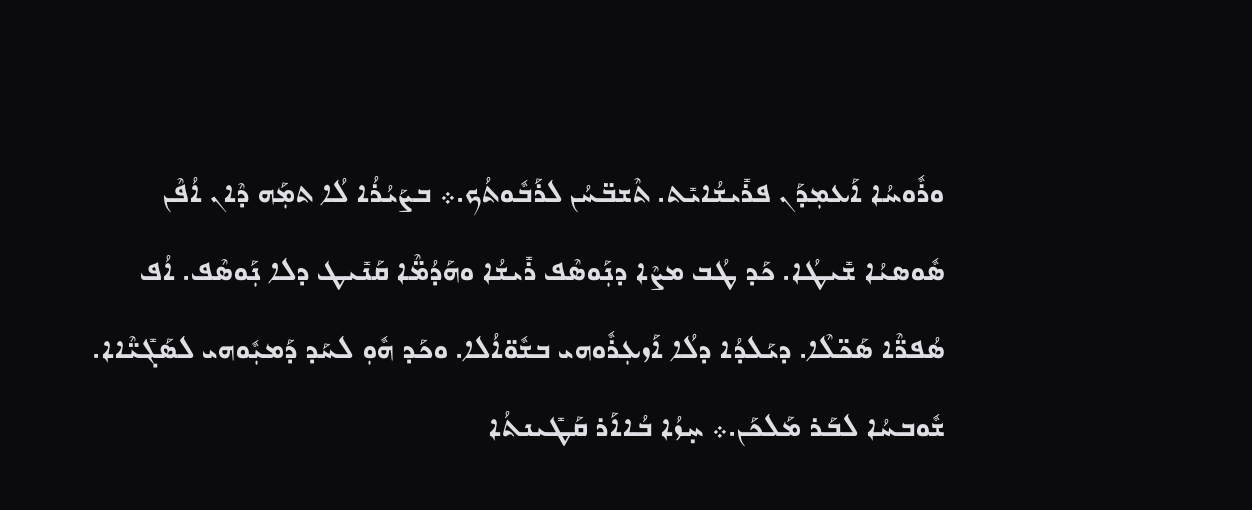ܘܪܽܘܚܳܐ ܐܰܥܡܼܕܰܢ ܦܪܺܝܫܳܐܝܺܬ. ܬܶܫܒ̈ܚܳܢ ܠܪܰܒܽܘܬܳܟ.܀ ܒܨܰܝܳܪܳܐ ܠܳܐ ܬܡ݂ܰܗ ܕܶܐܢ ܐܳܦܶܢ ܣܽܘܣܝܳܐ ܫܺܝܛܳܐ. ܟܰܕ ܛܳܒ ܡܨܶܐ ܕܢܼܰܘܣܶܦ ܪܺܝܫܳܐ ܘܗܰܕܳܡ̈ܶܐ ܩܰܢܺܝܛ ܕܠܐ ܢܼܰܘܣܶܦ. ܐܳܦ ܣܳܦܪ̈ܶܐ ܣܰܟ̈ܠܶܐ. ܕܝܰܠܕܳܐ ܕܠܳܐ ܐܰܙܥܼܪܽܘܗܝ ܒܫܽܘ̈ܐܳܠܐ. ܘܟܰܕ ܗܽܘܼ ܠܚܰܕ ܕܰܡܝܼܽܘܗܝ ܠܣܰܓܺܝ̈ܶܐܐ. ܫܽܘܒܚܳܐ ܠܒܰܪ ܡܰܠܟܰܢ.܀ ܚ̣ܙܳܐ ܒܳܐܐܰܪ ܩܰܛܺܝܢܬܳܐ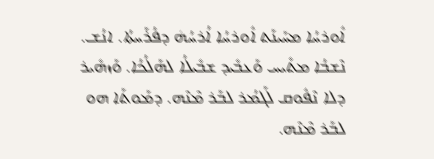ܐܽܘܪܚܳܐ ܡܚܰܝܢܰܬ ܐܽܘܪܚܳܐ ܐܳܪܚܳܗܿ ܕܦܳܪܰܚܬܳܐ. ܐܢܳܫ. ܢܶܫܒܳܐ ܡܬܺܝܚ ܘܰܥܒܺܝܕ ܫܒܺܝܠܳܐ ܠܗܰܠܳܟܳܐ. ܘܰܙܗܺܝܪ ܕܠܐ ܢܶܦܽܘܩ ܠܰܓܡܳܪ ܠܒܰܪ ܡܶܢܶܗ. ܕܡܰܘܬܰܐ ܗܘ ܠܒܰܪ ܡܶܢܶܗ.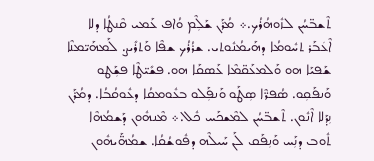ܬܶܫܒ̈ܚܳܢ ܠܙܽܘܗܳܪܳܟ.܀ ܡܳܪܰܢ ܫܰܠܼܶܡ ܘܳܐܦ ܥܰܡܝ ܩܶܢܛܳܐ ܕܠܐ ܐܶܥܿܒܰܪ ܬܚܽܘܡܳܐ ܕܗܰܝܡܳܢܽܘܬܝ. ܫܪܳܪܳܟ ܫܦܶܐ ܘܰܬܪܺܝܨ. ܠܰܡܗܰܝ̈ܡܢܶܐ ܫܰܦܝܰܐ ܗܘ ܘܰܠܡܥܰܩ̈ܡܶܐ ܥܰܣܩܰܐ ܗܘ. ܦܫܺܝ̈ܛܶܐ ܦܫܼܰܛܘ ܘܰܢܦܰܩܼܘ. ܣܳܦܪ̈ܶܐ ܣܼܛܰܘ ܘܰܢܦܼܰܠܘ ܒܥܽܘܡܩܳܐ ܕܥܽܘܩܳܒܳܐ. ܕܡܳܪܰܢ ܢܼܕܰܠܐ ܐܶܢܽܘܢ. ܬܶܫܒ̈ܚܳܢ ܠܡܶܫܟܰܚ ܟܽܠ.܀ ܡܶܢܗܽܘܢ ܕܰܫܡܳܗܶܐ ܬܽܘܒ ܕܢܼܰܚ ܘܰܢܼܦܰܩ ܠܰܢ ܚܰܝܠܶܗ ܕܦܽܘܫܳܩܳܐ. ܫܡܳܗ̈ܰܝܗܽܘܢ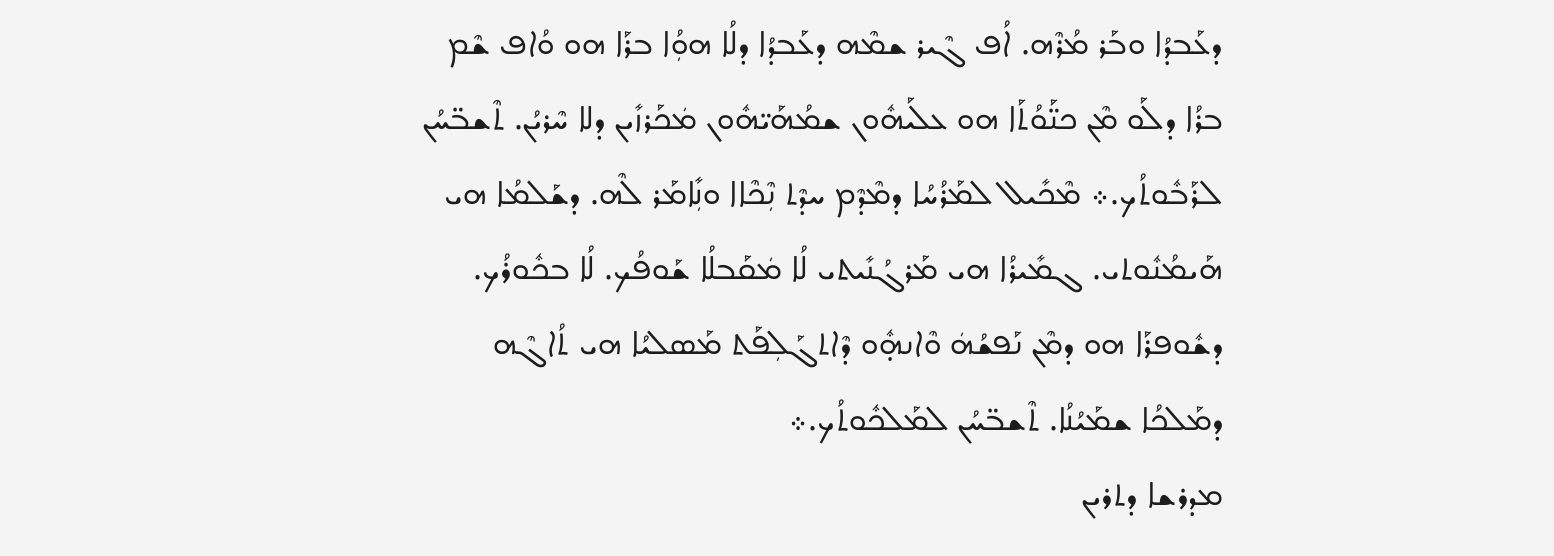ܕܥܰܒܕܳܐ ܘܒܰܪ ܡܳܪܶܗ. ܐܳܦ ܓܶܝܪ ܫܡܶܗ ܕܥܰܒܕܳܐ ܕܠܳܐ ܗܘܼܳܐ ܒܪܰܐ ܗܘ ܘܳܐܦ ܫܶܡ ܒܪܳܐ ܕܠܰܘ ܡܶܢ ܟܢ̈ܰܘܳܬܰܐ ܗܘ ܥܠܰܝܗܽܘܢ ܫܡܳܗܰܝ̈ܗܽܘܢ ܡܿܟܰܪܙܺܝܢ ܕܠܐ ܚܶܪܝܳܢ. ܬܶܫܒ̈ܚܳܢ ܠܪܰܒܽܘܬܳܟ.܀ ܡܶܟܺܝܠ ܠܡܰܪܳܚܳܐ ܕܡܶܕܶܡ ܚܕܶܬ ܢܼܶܟܶܐܐ ܘܢܼܺܐܡܰܪ ܠܶܗ. ܕܫܰܠܡܳܐ ܗܝ ܗܰܝܡܳܢܽܘܬܝ. ܓܡܺܝܪܳܐ ܗܝ ܡܰܪܓܳܢܺܝܬܝ ܠܳܐ ܡܿܩܰܒܠܳܐ ܫܰܘܦܳܟ. ܠܳܐ ܒܟܽܘܪܳܟ. ܕܫܽܘܦܪܰܐ ܗܘ ܕܡܶܢ ܢܰܦܫܳܗܿ ܘܶܐܢܗ̣ܽܘ ܕܶܐܬܓܰܠܼܦܰܬ ܡܰܣܠܝܳܐ ܗܝ ܬܳܐܓܶܗ ܕܡܰܠܟܳܐ ܫܡܰܝܳܢܳܐ. ܬܶܫܒ̈ܚܳܢ ܠܡܰܠܟܽܘܬܳܟ.܀
ܡܕܪܫܐ ܕܬܪܝܢ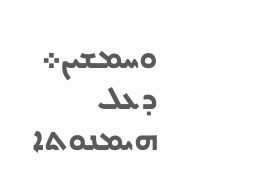ܘܚܡܫܝܢ܀
ܕܥܠ ܗܝܡܢܘܬܐ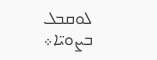ܠܘܩܒܠ ܒܨܘܝ̈ܐ܀